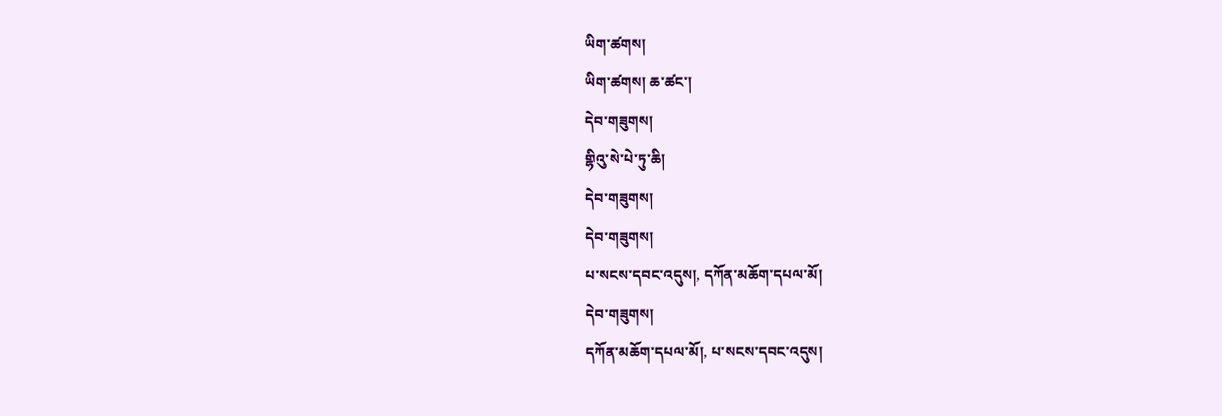ཡིག་ཚགས།
ཡིག་ཚགས། ཆ་ཚང་།
དེབ་གཟུགས།
གྷིའུ་སེ་པེ་ཏུ་ཆི།
དེབ་གཟུགས།
དེབ་གཟུགས།
པ་སངས་དབང་འདུས།, དཀོན་མཆོག་དཔལ་མོ།
དེབ་གཟུགས།
དཀོན་མཆོག་དཔལ་མོ།, པ་སངས་དབང་འདུས།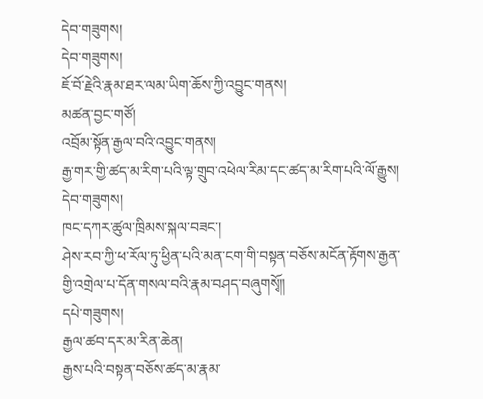དེབ་གཟུགས།
དེབ་གཟུགས།
ཇོ་བོ་རྗེའི་རྣམ་ཐར་ལམ་ཡིག་ཆོས་ཀྱི་འབྱུང་གནས།
མཚན་བྱང་གཙོ།
འབྲོམ་སྟོན་རྒྱལ་བའི་འབྱུང་གནས།
རྒྱ་གར་གྱི་ཚད་མ་རིག་པའི་ལྟ་གྲུབ་འཕེལ་རིམ་དང་ཚད་མ་རིག་པའི་ལོ་རྒྱུས།
དེབ་གཟུགས།
ཁང་དཀར་ཚུལ་ཁྲིམས་སྐལ་བཟང་།
ཤེས་རབ་ཀྱི་ཕ་རོལ་ཏུ་ཕྱིན་པའི་མན་ངག་གི་བསྟན་བཅོས་མངོན་རྟོགས་རྒྱན་གྱི་འགྲེལ་པ་དོན་གསལ་བའི་རྣམ་བཤད་བཞུགསྭོ༎
དཔེ་གཟུགས།
རྒྱལ་ཚབ་དར་མ་རིན་ཆེན།
རྒྱས་པའི་བསྟན་བཅོས་ཚད་མ་རྣམ་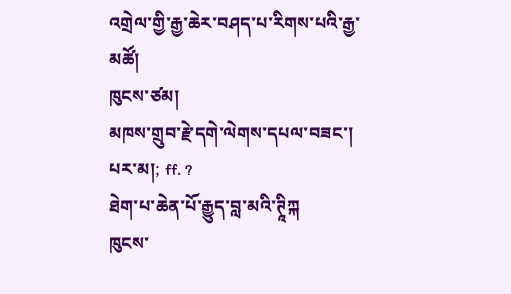འགྲེལ་གྱི་རྒྱ་ཆེར་བཤད་པ་རིགས་པའི་རྒྱ་མཚོ།
ཁུངས་ཙམ།
མཁས་གྲུབ་རྗེ་དགེ་ལེགས་དཔལ་བཟང་།
པར་མ།; ff. ?
ཐེག་པ་ཆེན་པོ་རྒྱུད་བླ་མའི་ཊཱིཀྐ
ཁུངས་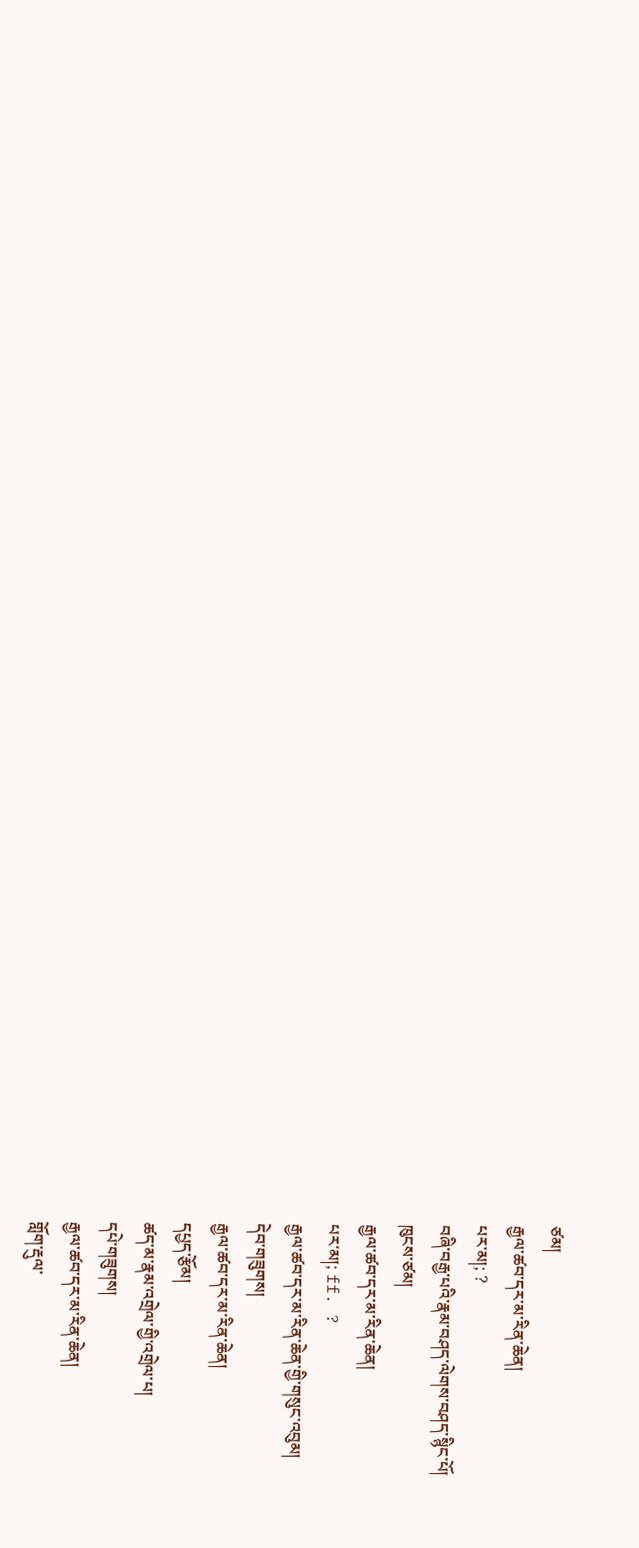ཙམ།
རྒྱལ་ཚབ་དར་མ་རིན་ཆེན།
པར་མ།; ?
བཞི་བརྒྱ་པའི་རྣམ་བཤད་ལེགས་བཤད་སྙིང་པོ།
ཁུངས་ཙམ།
རྒྱལ་ཚབ་དར་མ་རིན་ཆེན།
པར་མ།; ff. ?
རྒྱལ་ཚབ་དར་མ་རིན་ཆེན་གྱི་གསུང་འབུམ།
དེབ་གཟུགས།
རྒྱལ་ཚབ་དར་མ་རིན་ཆེན།
དཔྱད་རྩོམ།
ཚད་མ་རྣམ་འགྲེལ་གྱི་འགྲེལ་པ།
དཔེ་གཟུགས།
རྒྱལ་ཚབ་དར་མ་རིན་ཆེན།
གློག་རྡུལ་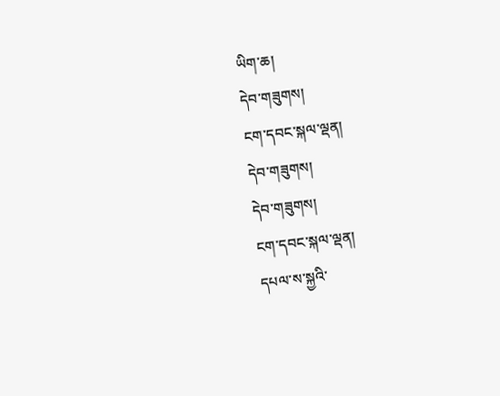ཡིག་ཆ།
དེབ་གཟུགས།
ངག་དབང་སྐལ་ལྡན།
དེབ་གཟུགས།
དེབ་གཟུགས།
ངག་དབང་སྐལ་ལྡན།
དཔལ་ས་སྐྱའི་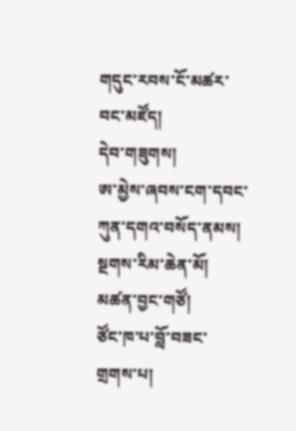གདུང་རབས་ངོ་མཚར་བང་མཛོད།
དེབ་གཟུགས།
ཨ་མྱེས་ཞབས་ངག་དབང་ཀུན་དགའ་བསོད་ནམས།
སྔགས་རིམ་ཆེན་མོ།
མཚན་བྱང་གཙོ།
ཙོང་ཁ་པ་བློ་བཟང་གྲགས་པ།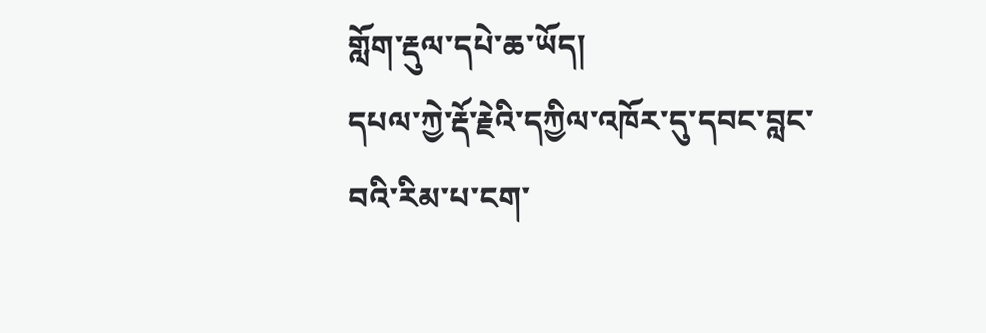གློག་རྡུལ་དཔེ་ཆ་ཡོད།
དཔལ་ཀྱེ་རྡོ་རྗེའི་དཀྱིལ་འཁོར་དུ་དབང་བླང་བའི་རིམ་པ་ངག་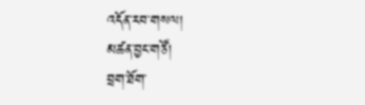འདོན་རབ་གསལ།
མཚན་བྱང་གཙོ།
བྲག་ཐོག་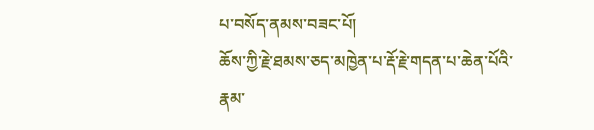པ་བསོད་ནམས་བཟང་པོ།
ཆོས་ཀྱི་རྗེ་ཐམས་ཅད་མཁྱེན་པ་རྡོ་རྗེ་གདན་པ་ཆེན་པོའི་རྣམ་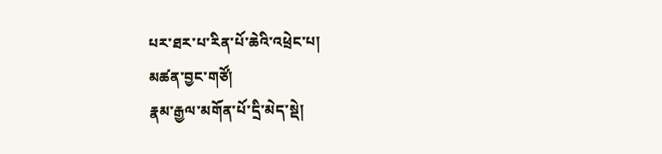པར་ཐར་པ་རིན་པོ་ཆེའི་འཕྲེང་པ།
མཚན་བྱང་གཙོ།
རྣམ་རྒྱལ་མགོན་པོ་དྲི་མེད་སྡེ།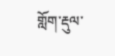གློག་རྡུལ་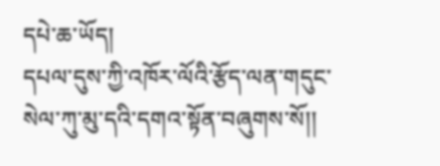དཔེ་ཆ་ཡོད།
དཔལ་དུས་ཀྱི་འཁོར་ལོའི་རྩོད་ལན་གདུང་སེལ་ཀུ་མུ་དའི་དགའ་སྟོན་བཞུགས་སོ།།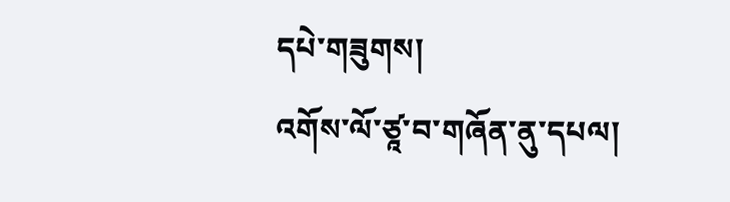དཔེ་གཟུགས།
འགོས་ལོ་ཙཱ་བ་གཞོན་ནུ་དཔལ།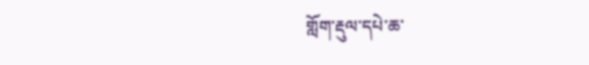གློག་རྡུལ་དཔེ་ཆ་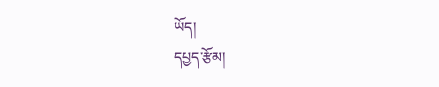ཡོད།
དཔྱད་རྩོམ།